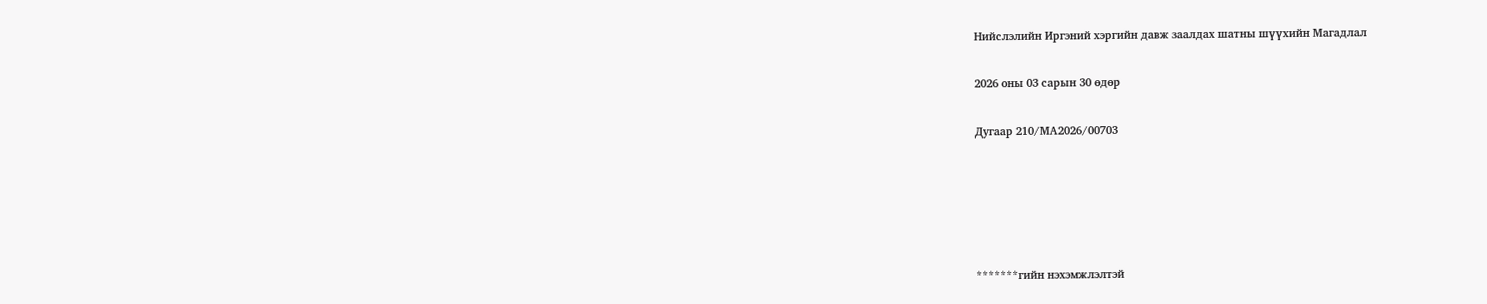Нийслэлийн Иргэний хэргийн давж заалдах шатны шүүхийн Магадлал

2026 оны 03 сарын 30 өдөр

Дугаар 210/МА2026/00703





*******гийн нэхэмжлэлтэй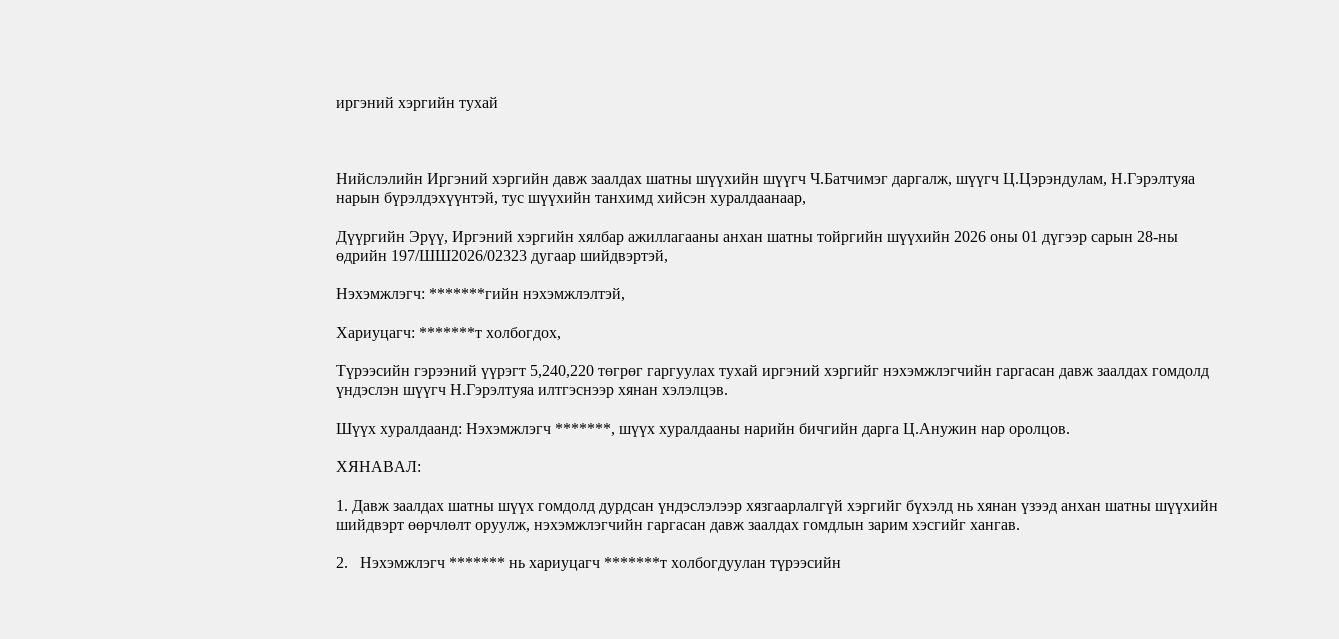иргэний хэргийн тухай



Нийслэлийн Иргэний хэргийн давж заалдах шатны шүүхийн шүүгч Ч.Батчимэг даргалж, шүүгч Ц.Цэрэндулам, Н.Гэрэлтуяа нарын бүрэлдэхүүнтэй, тус шүүхийн танхимд хийсэн хуралдаанаар,

Дүүргийн Эрүү, Иргэний хэргийн хялбар ажиллагааны анхан шатны тойргийн шүүхийн 2026 оны 01 дүгээр сарын 28-ны өдрийн 197/ШШ2026/02323 дугаар шийдвэртэй,

Нэхэмжлэгч: *******гийн нэхэмжлэлтэй,

Хариуцагч: *******т холбогдох,

Түрээсийн гэрээний үүрэгт 5,240,220 төгрөг гаргуулах тухай иргэний хэргийг нэхэмжлэгчийн гаргасан давж заалдах гомдолд үндэслэн шүүгч Н.Гэрэлтуяа илтгэснээр хянан хэлэлцэв.

Шүүх хуралдаанд: Нэхэмжлэгч *******, шүүх хуралдааны нарийн бичгийн дарга Ц.Анужин нар оролцов.

ХЯНАВАЛ:

1. Давж заалдах шатны шүүх гомдолд дурдсан үндэслэлээр хязгаарлалгүй хэргийг бүхэлд нь хянан үзээд анхан шатны шүүхийн шийдвэрт өөрчлөлт оруулж, нэхэмжлэгчийн гаргасан давж заалдах гомдлын зарим хэсгийг хангав.

2.   Нэхэмжлэгч ******* нь хариуцагч *******т холбогдуулан түрээсийн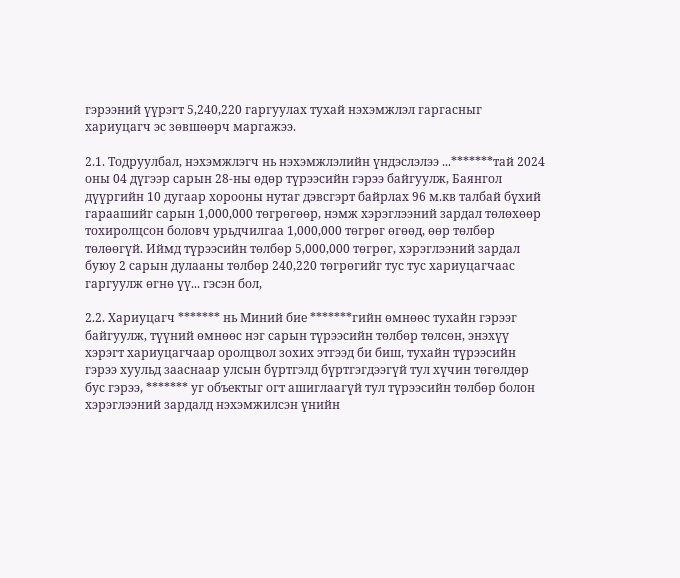гэрээний үүрэгт 5,240,220 гаргуулах тухай нэхэмжлэл гаргасныг хариуцагч эс зөвшөөрч маргажээ.

2.1. Тодруулбал, нэхэмжлэгч нь нэхэмжлэлийн үндэслэлээ ...*******тай 2024 оны 04 дүгээр сарын 28-ны өдөр түрээсийн гэрээ байгуулж, Баянгол дүүргийн 10 дугаар хорооны нутаг дэвсгэрт байрлах 96 м.кв талбай бүхий гараашийг сарын 1,000,000 төгрөгөөр, нэмж хэрэглээний зардал төлөхөөр тохиролцсон боловч урьдчилгаа 1,000,000 төгрөг өгөөд, өөр төлбөр төлөөгүй. Иймд түрээсийн төлбөр 5,000,000 төгрөг, хэрэглээний зардал буюу 2 сарын дулааны төлбөр 240,220 төгрөгийг тус тус хариуцагчаас гаргуулж өгнө үү... гэсэн бол,

2.2. Хариуцагч ******* нь Миний бие *******гийн өмнөөс тухайн гэрээг байгуулж, түүний өмнөөс нэг сарын түрээсийн төлбөр төлсөн, энэхүү хэрэгт хариуцагчаар оролцвол зохих этгээд би биш, тухайн түрээсийн гэрээ хуульд зааснаар улсын бүртгэлд бүртгэгдээгүй тул хүчин төгөлдөр бус гэрээ, ******* уг объектыг огт ашиглаагүй тул түрээсийн төлбөр болон хэрэглээний зардалд нэхэмжилсэн үнийн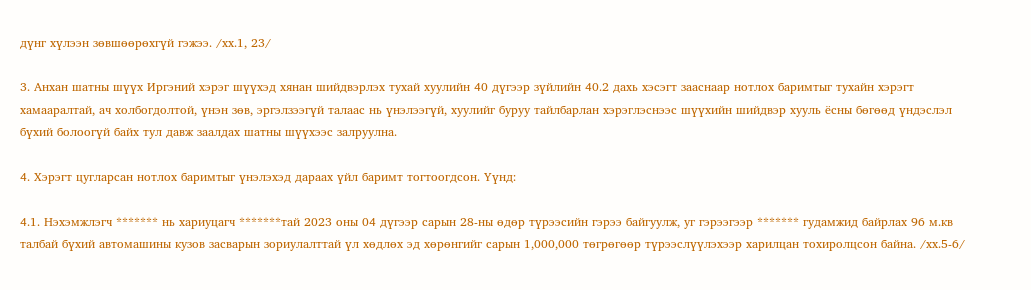дүнг хүлээн зөвшөөрөхгүй гэжээ. /хх.1, 23/

3. Анхан шатны шүүх Иргэний хэрэг шүүхэд хянан шийдвэрлэх тухай хуулийн 40 дүгээр зүйлийн 40.2 дахь хэсэгт зааснаар нотлох баримтыг тухайн хэрэгт хамааралтай, ач холбогдолтой, үнэн зөв, эргэлзээгүй талаас нь үнэлээгүй, хуулийг буруу тайлбарлан хэрэглэснээс шүүхийн шийдвэр хууль ёсны бөгөөд үндэслэл бүхий болоогүй байх тул давж заалдах шатны шүүхээс залруулна.

4. Хэрэгт цугларсан нотлох баримтыг үнэлэхэд дараах үйл баримт тогтоогдсон. Үүнд:

4.1. Нэхэмжлэгч ******* нь хариуцагч *******тай 2023 оны 04 дүгээр сарын 28-ны өдөр түрээсийн гэрээ байгуулж, уг гэрээгээр ******* гудамжид байрлах 96 м.кв талбай бүхий автомашины кузов засварын зориулалттай үл хөдлөх эд хөрөнгийг сарын 1,000,000 төгрөгөөр түрээслүүлэхээр харилцан тохиролцсон байна. /хх.5-6/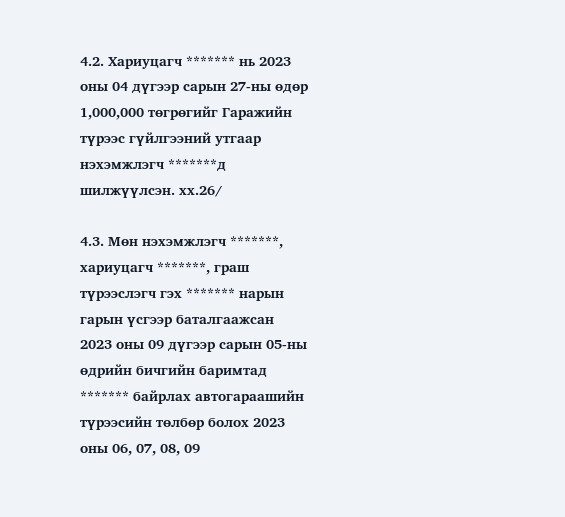4.2. Хариуцагч ******* нь 2023 оны 04 дүгээр сарын 27-ны өдөр 1,000,000 төгрөгийг Гаражийн түрээс гүйлгээний утгаар нэхэмжлэгч *******д шилжүүлсэн. хх.26/

4.3. Мөн нэхэмжлэгч *******, хариуцагч *******, граш түрээслэгч гэх ******* нарын гарын үсгээр баталгаажсан 2023 оны 09 дүгээр сарын 05-ны өдрийн бичгийн баримтад ******* байрлах автогараашийн түрээсийн төлбөр болох 2023 оны 06, 07, 08, 09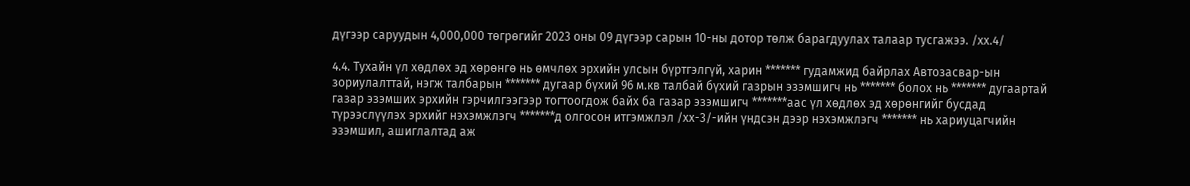дүгээр саруудын 4,000,000 төгрөгийг 2023 оны 09 дүгээр сарын 10-ны дотор төлж барагдуулах талаар тусгажээ. /хх.4/

4.4. Тухайн үл хөдлөх эд хөрөнгө нь өмчлөх эрхийн улсын бүртгэлгүй, харин ******* гудамжид байрлах Автозасвар-ын зориулалттай, нэгж талбарын ******* дугаар бүхий 96 м.кв талбай бүхий газрын эзэмшигч нь ******* болох нь ******* дугаартай газар эзэмших эрхийн гэрчилгээгээр тогтоогдож байх ба газар эзэмшигч *******аас үл хөдлөх эд хөрөнгийг бусдад түрээслүүлэх эрхийг нэхэмжлэгч *******д олгосон итгэмжлэл /хх-3/-ийн үндсэн дээр нэхэмжлэгч ******* нь хариуцагчийн эзэмшил, ашиглалтад аж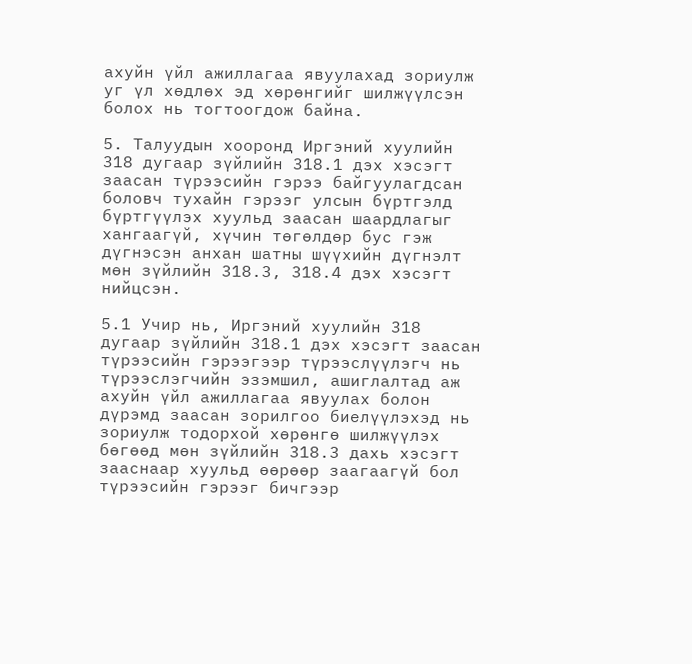ахуйн үйл ажиллагаа явуулахад зориулж уг үл хөдлөх эд хөрөнгийг шилжүүлсэн болох нь тогтоогдож байна.

5. Талуудын хооронд Иргэний хуулийн 318 дугаар зүйлийн 318.1 дэх хэсэгт заасан түрээсийн гэрээ байгуулагдсан боловч тухайн гэрээг улсын бүртгэлд бүртгүүлэх хуульд заасан шаардлагыг хангаагүй, хүчин төгөлдөр бус гэж дүгнэсэн анхан шатны шүүхийн дүгнэлт мөн зүйлийн 318.3, 318.4 дэх хэсэгт нийцсэн.

5.1 Учир нь, Иргэний хуулийн 318 дугаар зүйлийн 318.1 дэх хэсэгт заасан түрээсийн гэрээгээр түрээслүүлэгч нь түрээслэгчийн эзэмшил, ашиглалтад аж ахуйн үйл ажиллагаа явуулах болон дүрэмд заасан зорилгоо биелүүлэхэд нь зориулж тодорхой хөрөнгө шилжүүлэх бөгөөд мөн зүйлийн 318.3 дахь хэсэгт зааснаар хуульд өөрөөр заагаагүй бол түрээсийн гэрээг бичгээр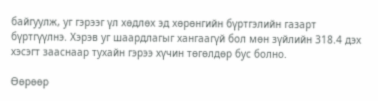байгуулж, уг гэрээг үл хөдлөх эд хөрөнгийн бүртгэлийн газарт бүртгүүлнэ. Хэрэв уг шаардлагыг хангаагүй бол мөн зүйлийн 318.4 дэх хэсэгт зааснаар тухайн гэрээ хүчин төгөлдөр бус болно.

Өөрөөр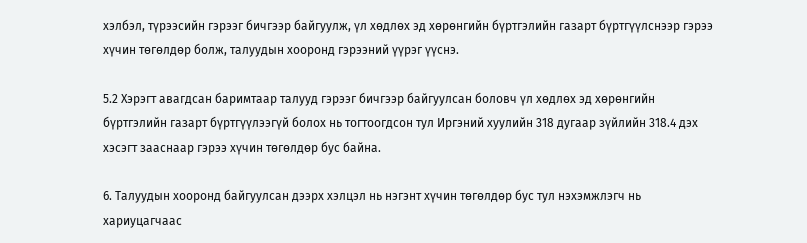хэлбэл, түрээсийн гэрээг бичгээр байгуулж, үл хөдлөх эд хөрөнгийн бүртгэлийн газарт бүртгүүлснээр гэрээ хүчин төгөлдөр болж, талуудын хооронд гэрээний үүрэг үүснэ.

5.2 Хэрэгт авагдсан баримтаар талууд гэрээг бичгээр байгуулсан боловч үл хөдлөх эд хөрөнгийн бүртгэлийн газарт бүртгүүлээгүй болох нь тогтоогдсон тул Иргэний хуулийн 318 дугаар зүйлийн 318.4 дэх хэсэгт зааснаар гэрээ хүчин төгөлдөр бус байна.

6. Талуудын хооронд байгуулсан дээрх хэлцэл нь нэгэнт хүчин төгөлдөр бус тул нэхэмжлэгч нь хариуцагчаас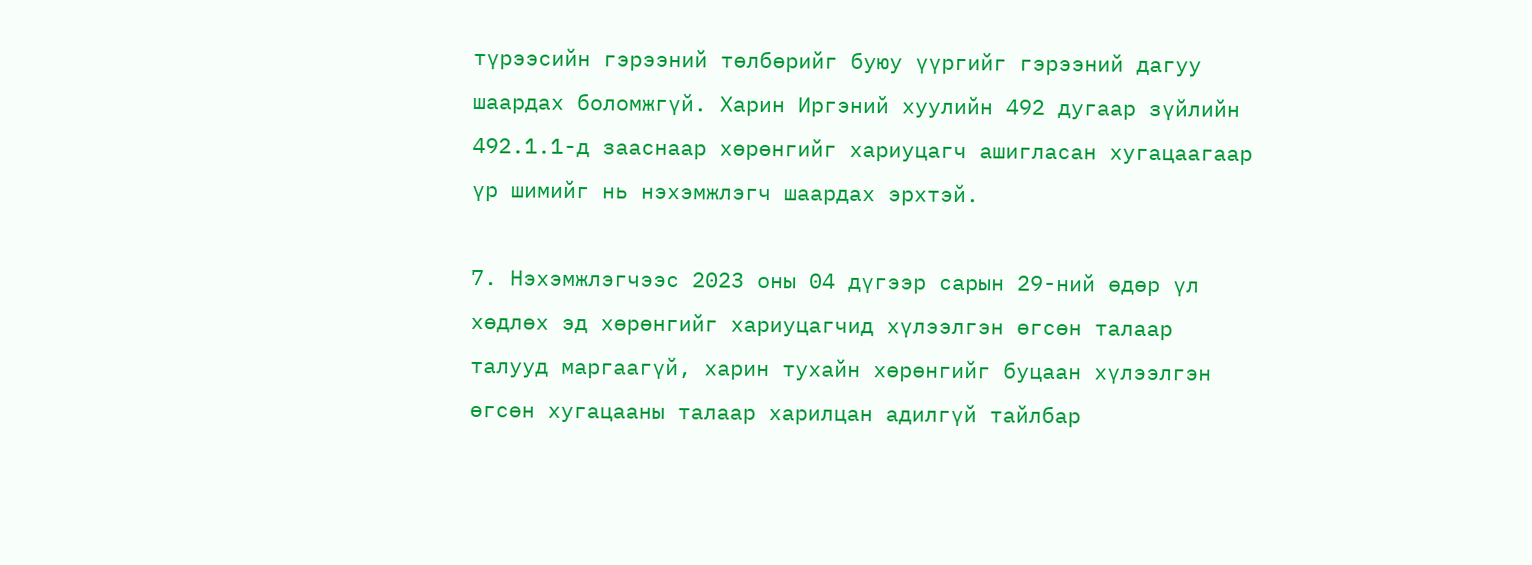түрээсийн гэрээний төлбөрийг буюу үүргийг гэрээний дагуу шаардах боломжгүй. Харин Иргэний хуулийн 492 дугаар зүйлийн 492.1.1-д зааснаар хөрөнгийг хариуцагч ашигласан хугацаагаар үр шимийг нь нэхэмжлэгч шаардах эрхтэй.

7. Нэхэмжлэгчээс 2023 оны 04 дүгээр сарын 29-ний өдөр үл хөдлөх эд хөрөнгийг хариуцагчид хүлээлгэн өгсөн талаар талууд маргаагүй, харин тухайн хөрөнгийг буцаан хүлээлгэн өгсөн хугацааны талаар харилцан адилгүй тайлбар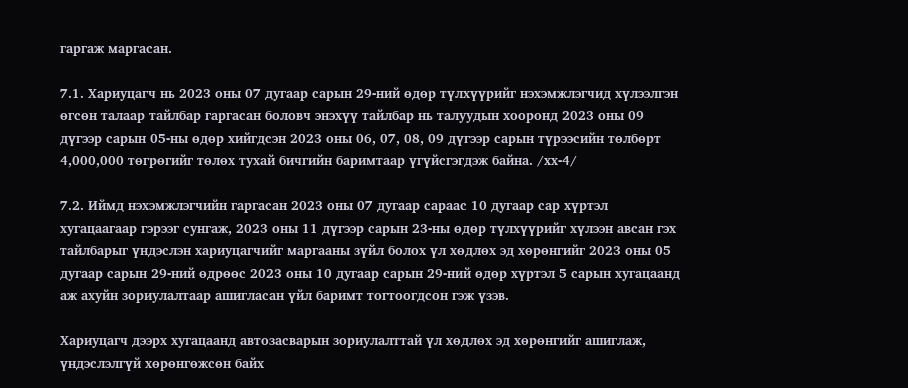гаргаж маргасан.

7.1. Хариуцагч нь 2023 оны 07 дугаар сарын 29-ний өдөр түлхүүрийг нэхэмжлэгчид хүлээлгэн өгсөн талаар тайлбар гаргасан боловч энэхүү тайлбар нь талуудын хооронд 2023 оны 09 дүгээр сарын 05-ны өдөр хийгдсэн 2023 оны 06, 07, 08, 09 дүгээр сарын түрээсийн төлбөрт 4,000,000 төгрөгийг төлөх тухай бичгийн баримтаар үгүйсгэгдэж байна. /хх-4/

7.2. Иймд нэхэмжлэгчийн гаргасан 2023 оны 07 дугаар сараас 10 дугаар сар хүртэл хугацаагаар гэрээг сунгаж, 2023 оны 11 дүгээр сарын 23-ны өдөр түлхүүрийг хүлээн авсан гэх тайлбарыг үндэслэн хариуцагчийг маргааны зүйл болох үл хөдлөх эд хөрөнгийг 2023 оны 05 дугаар сарын 29-ний өдрөөс 2023 оны 10 дугаар сарын 29-ний өдөр хүртэл 5 сарын хугацаанд аж ахуйн зориулалтаар ашигласан үйл баримт тогтоогдсон гэж үзэв.

Хариуцагч дээрх хугацаанд автозасварын зориулалттай үл хөдлөх эд хөрөнгийг ашиглаж, үндэслэлгүй хөрөнгөжсөн байх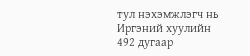тул нэхэмжлэгч нь Иргэний хуулийн 492 дугаар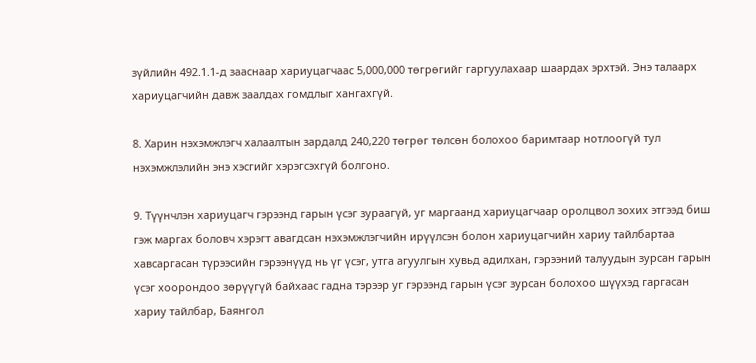зүйлийн 492.1.1-д зааснаар хариуцагчаас 5,000,000 төгрөгийг гаргуулахаар шаардах эрхтэй. Энэ талаарх хариуцагчийн давж заалдах гомдлыг хангахгүй.

8. Харин нэхэмжлэгч халаалтын зардалд 240,220 төгрөг төлсөн болохоо баримтаар нотлоогүй тул нэхэмжлэлийн энэ хэсгийг хэрэгсэхгүй болгоно.

9. Түүнчлэн хариуцагч гэрээнд гарын үсэг зураагүй, уг маргаанд хариуцагчаар оролцвол зохих этгээд биш гэж маргах боловч хэрэгт авагдсан нэхэмжлэгчийн ирүүлсэн болон хариуцагчийн хариу тайлбартаа хавсаргасан түрээсийн гэрээнүүд нь үг үсэг, утга агуулгын хувьд адилхан, гэрээний талуудын зурсан гарын үсэг хоорондоо зөрүүгүй байхаас гадна тэрээр уг гэрээнд гарын үсэг зурсан болохоо шүүхэд гаргасан хариу тайлбар, Баянгол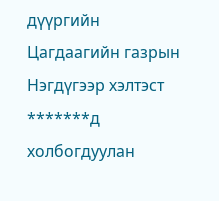дүүргийн Цагдаагийн газрын Нэгдүгээр хэлтэст *******д холбогдуулан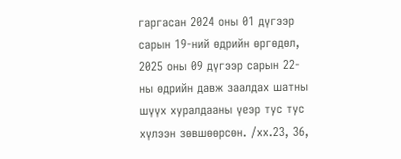гаргасан 2024 оны 01 дүгээр сарын 19-ний өдрийн өргөдөл, 2025 оны 09 дүгээр сарын 22-ны өдрийн давж заалдах шатны шүүх хуралдааны үеэр тус тус хүлээн зөвшөөрсөн. /хх.23, 36,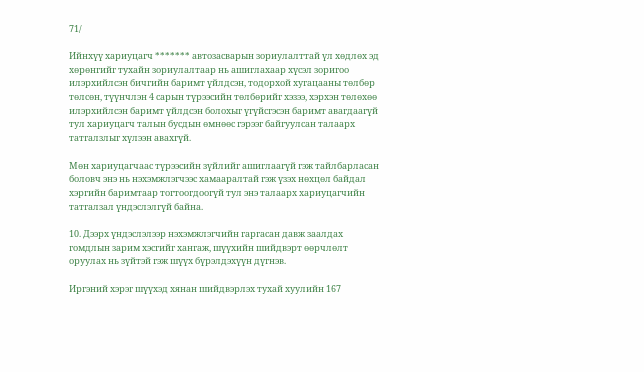71/

Ийнхүү хариуцагч ******* автозасварын зориулалттай үл хөдлөх эд хөрөнгийг тухайн зориулалтаар нь ашиглахаар хүсэл зоригоо илэрхийлсэн бичгийн баримт үйлдсэн, тодорхой хугацааны төлбөр төлсөн, түүнчлэн 4 сарын түрээсийн төлбөрийг хэзээ, хэрхэн төлөхөө илэрхийлсэн баримт үйлдсэн болохыг үгүйсгэсэн баримт авагдаагүй тул хариуцагч талын бусдын өмнөөс гэрээг байгуулсан талаарх татгалзлыг хүлээн авахгүй.

Мөн хариуцагчаас түрээсийн зүйлийг ашиглаагүй гэж тайлбарласан боловч энэ нь нэхэмжлэгчээс хамааралтай гэж үзэх нөхцөл байдал хэргийн баримтаар тогтоогдоогүй тул энэ талаарх хариуцагчийн татгалзал үндэслэлгүй байна.

10. Дээрх үндэслэлээр нэхэмжлэгчийн гаргасан давж заалдах гомдлын зарим хэсгийг хангаж, шүүхийн шийдвэрт өөрчлөлт оруулах нь зүйтэй гэж шүүх бүрэлдэхүүн дүгнэв.

Иргэний хэрэг шүүхэд хянан шийдвэрлэх тухай хуулийн 167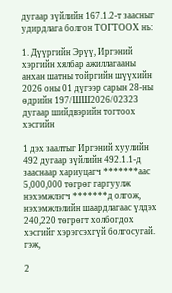дугаар зүйлийн 167.1.2-т заасныг удирдлага болгон ТОГТООХ нь:

1. Дүүргийн Эрүү, Иргэний хэргийн хялбар ажиллагааны анхан шатны тойргийн шүүхийн 2026 оны 01 дүгээр сарын 28-ны өдрийн 197/ШШ2026/02323 дугаар шийдвэрийн тогтоох хэсгийн

1 дэх заалтыг Иргэний хуулийн 492 дугаар зүйлийн 492.1.1-д зааснаар хариуцагч *******аас 5,000,000 төгрөг гаргуулж нэхэмжлэгч *******д олгож, нэхэмжлэлийн шаардлагаас үлдэх 240,220 төгрөгт холбогдох хэсгийг хэрэгсэхгүй болгосугай. гэж,

2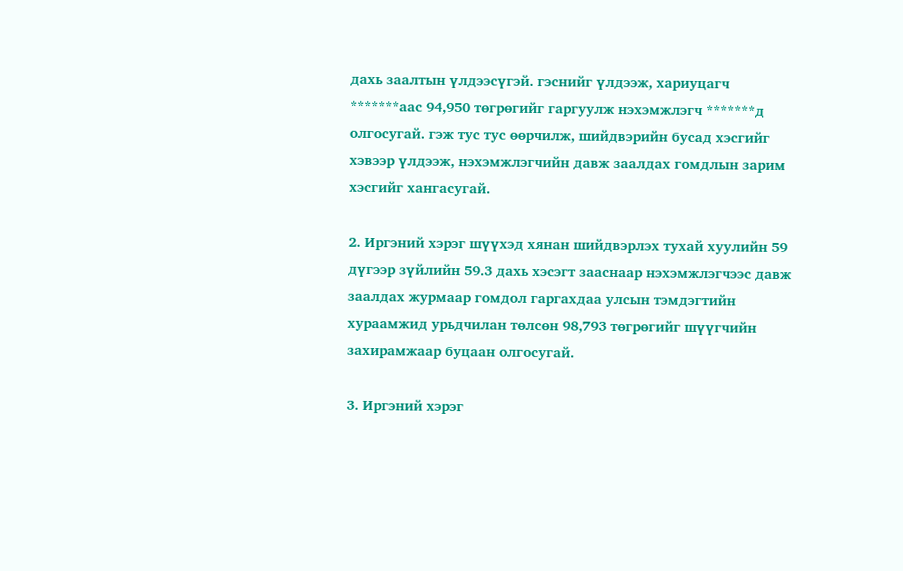дахь заалтын үлдээсүгэй. гэснийг үлдээж, хариуцагч *******аас 94,950 төгрөгийг гаргуулж нэхэмжлэгч *******д олгосугай. гэж тус тус өөрчилж, шийдвэрийн бусад хэсгийг хэвээр үлдээж, нэхэмжлэгчийн давж заалдах гомдлын зарим хэсгийг хангасугай.

2. Иргэний хэрэг шүүхэд хянан шийдвэрлэх тухай хуулийн 59 дүгээр зүйлийн 59.3 дахь хэсэгт зааснаар нэхэмжлэгчээс давж заалдах журмаар гомдол гаргахдаа улсын тэмдэгтийн хураамжид урьдчилан төлсөн 98,793 төгрөгийг шүүгчийн захирамжаар буцаан олгосугай.

3. Иргэний хэрэг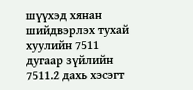шүүхэд хянан шийдвэрлэх тухай хуулийн 7511 дугаар зүйлийн 7511.2 дахь хэсэгт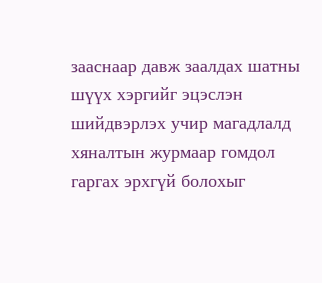зааснаар давж заалдах шатны шүүх хэргийг эцэслэн шийдвэрлэх учир магадлалд хяналтын журмаар гомдол гаргах эрхгүй болохыг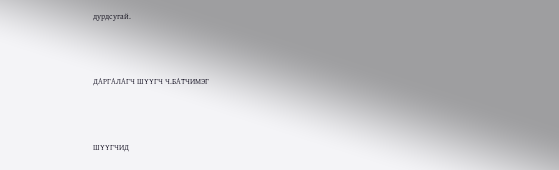дурдсугай.



ДАРГАЛАГЧ ШҮҮГЧ Ч.БАТЧИМЭГ



ШҮҮГЧИД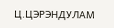Ц.ЦЭРЭНДУЛАМ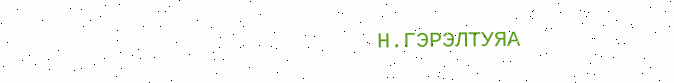Н.ГЭРЭЛТУЯА